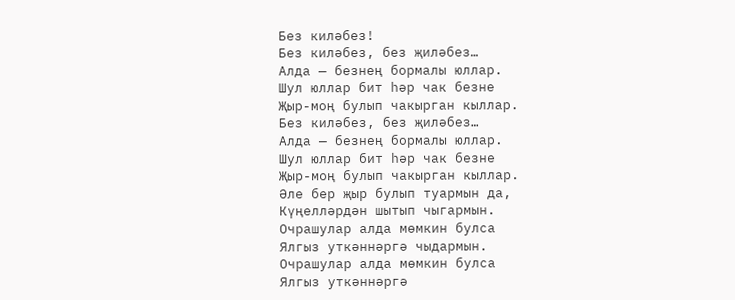Без киләбез!
Без киләбез, без җиләбез…
Алда — безнең бормалы юллар.
Шул юллар бит һәр чак безне
Җыр-моң булып чакырган кыллар.
Без киләбез, без җиләбез…
Алда — безнең бормалы юллар.
Шул юллар бит һәр чак безне
Җыр-моң булып чакырган кыллар.
Әле бер җыр булып туармын да,
Күңелләрдән шытып чыгармын.
Очрашулар алда мөмкин булса
Ялгыз уткәннәргә чыдармын.
Очрашулар алда мөмкин булса
Ялгыз уткәннәргә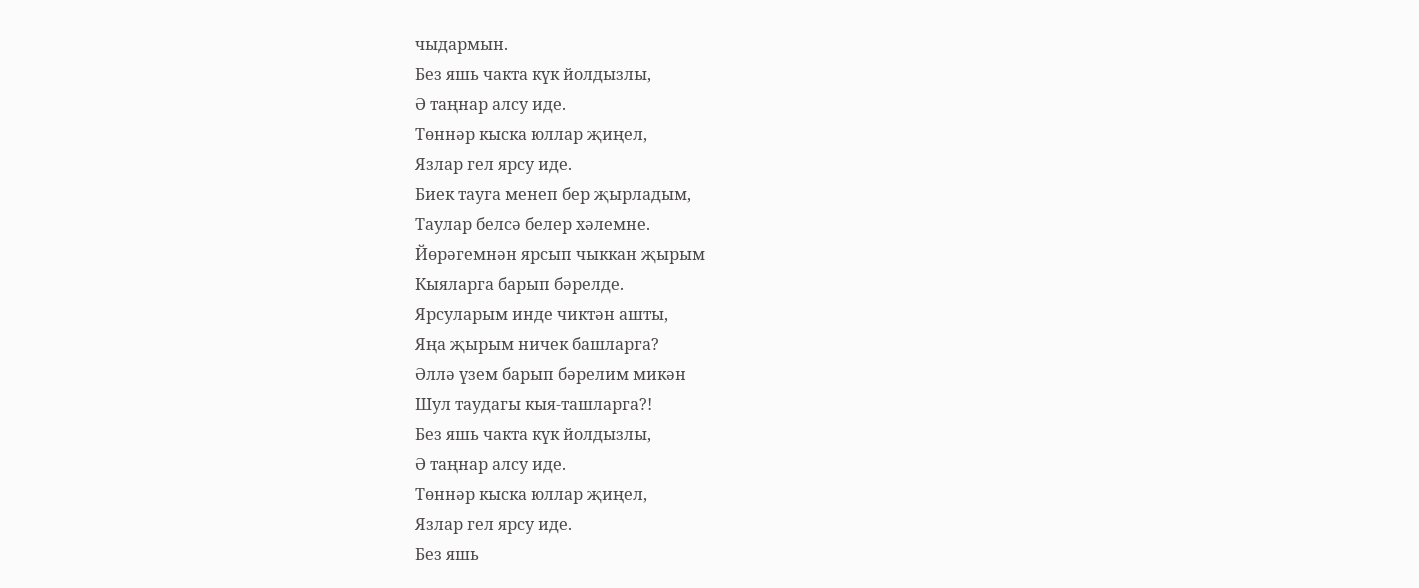чыдармын.
Без яшь чакта күк йолдызлы,
Ә таңнар алсу иде.
Төннәр кыска юллар җиңел,
Язлар гел ярсу иде.
Биек тауга менеп бер җырладым,
Таулар белсә белер хәлемне.
Йөрәгемнән ярсып чыккан җырым
Кыяларга барып бәрелде.
Ярсуларым инде чиктән ашты,
Яңа җырым ничек башларга?
Әллә үзем барып бәрелим микән
Шул таудагы кыя-ташларга?!
Без яшь чакта күк йолдызлы,
Ә таңнар алсу иде.
Төннәр кыска юллар җиңел,
Язлар гел ярсу иде.
Без яшь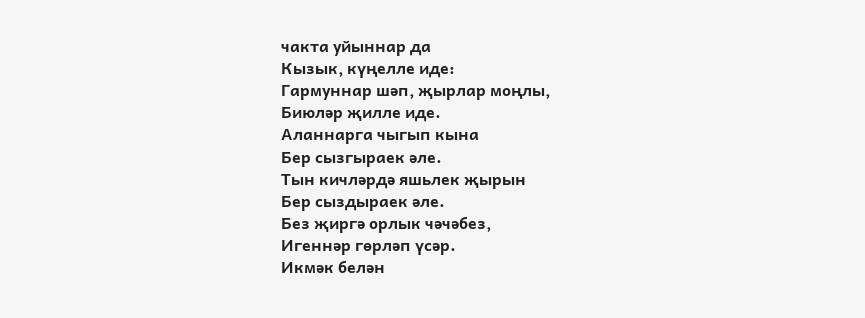чакта уйыннар да
Кызык, күңелле иде:
Гармуннар шәп, җырлар моңлы,
Биюләр җилле иде.
Аланнарга чыгып кына
Бер сызгыраек әле.
Тын кичләрдә яшьлек җырын
Бер сыздыраек әле.
Без җиргә орлык чәчәбез,
Игеннәр гөрләп үсәр.
Икмәк белән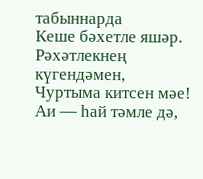табыннарда
Кеше бәхетле яшәр.
Рәхәтлекнең күгендәмен,
Чуртыма китсен мәе!
Аи — һай тәмле дә,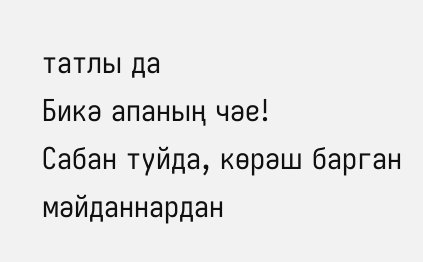татлы да
Бикә апаның чәе!
Сабан туйда, көрәш барган мәйданнардан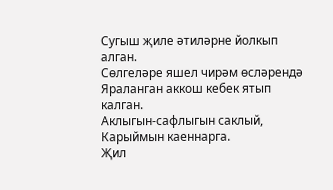Сугыш җиле әтиләрне йолкып алган.
Сөлгеләре яшел чирәм өсләрендә
Яраланган аккош кебек ятып калган.
Аклыгын-сафлыгын саклый,
Карыймын каеннарга.
Җил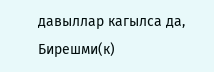давыллар кагылса да,
Бирешми(к)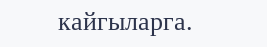кайгыларга.